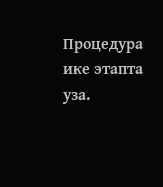Процедура ике этапта уза.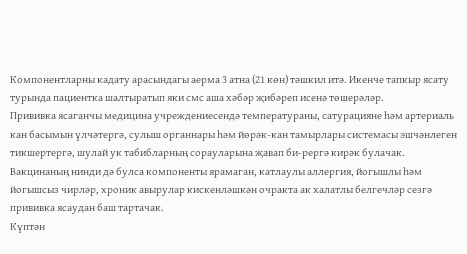Компонентларны кадату арасындагы аерма 3 атна (21 көн) тәшкил итә. Икенче тапкыр ясату турында пациентка шалтыратып яки смс аша хәбәр җибәреп исенә төшерәләр.
Прививка ясаганчы медицина учреждениесендә температураны, сатурацияне һәм артериаль кан басымын үлчәтергә, сулыш органнары һәм йөрәк-кан тамырлары системасы эшчәнлеген тикшертергә, шулай ук табибларның сорауларына җавап би-рергә кирәк булачак.
Вакцинаның нинди дә булса компоненты ярамаган, катлаулы аллергия, йогышлы һәм йогышсыз чирләр, хроник авырулар кискенләшкән очракта ак халатлы белгечләр сезгә прививка ясаудан баш тартачак.
Күптән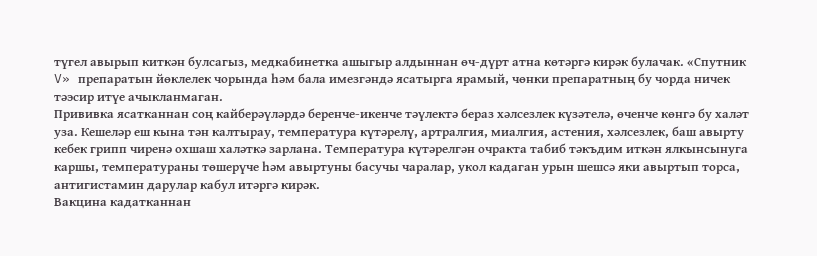түгел авырып киткән булсагыз, медкабинетка ашыгыр алдыннан өч-дүрт атна көтәргә кирәк булачак. «Спутник V» препаратын йөклелек чорында һәм бала имезгәндә ясатырга ярамый, чөнки препаратның бу чорда ничек тәэсир итүе ачыкланмаган.
Прививка ясатканнан соң кайберәүләрдә беренче-икенче тәүлектә бераз хәлсезлек күзәтелә, өченче көнгә бу халәт уза. Кешеләр еш кына тән калтырау, температура күтәрелү, артралгия, миалгия, астения, хәлсезлек, баш авырту кебек грипп чиренә охшаш халәткә зарлана. Температура күтәрелгән очракта табиб тәкъдим иткән ялкынсынуга каршы, температураны төшерүче һәм авыртуны басучы чаралар, укол кадаган урын шешсә яки авыртып торса, антигистамин дарулар кабул итәргә кирәк.
Вакцина кадатканнан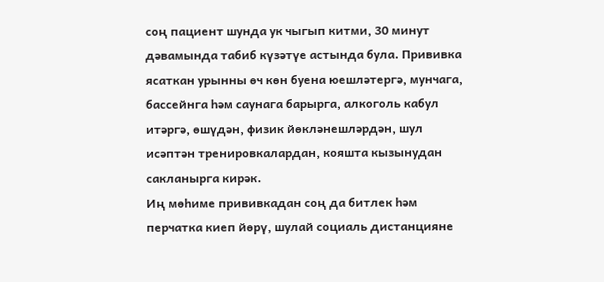соң пациент шунда ук чыгып китми, 30 минут дәвамында табиб күзәтүе астында була. Прививка ясаткан урынны өч көн буена юешләтергә, мунчага, бассейнга һәм саунага барырга, алкоголь кабул итәргә, өшүдән, физик йөкләнешләрдән, шул исәптән тренировкалардан, кояшта кызынудан сакланырга кирәк.
Иң мөһиме прививкадан соң да битлек һәм перчатка киеп йөрү, шулай социаль дистанцияне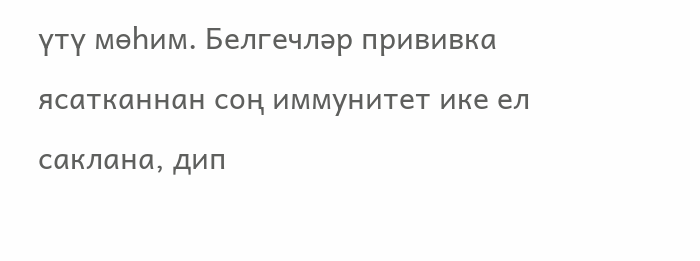үтү мөһим. Белгечләр прививка ясатканнан соң иммунитет ике ел саклана, дип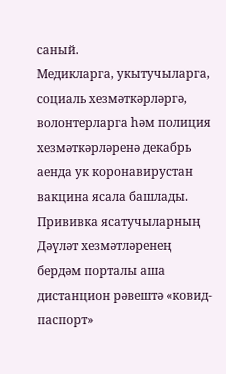саный.
Медикларга, укытучыларга, социаль хезмәткәрләргә, волонтерларга һәм полиция хезмәткәрләренә декабрь аенда ук коронавирустан вакцина ясала башлады. Прививка ясатучыларның Дәүләт хезмәтләренең бердәм порталы аша дистанцион рәвештә «ковид-паспорт»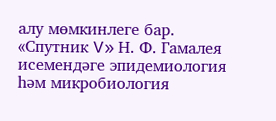алу мөмкинлеге бар.
«Спутник V» Н. Ф. Гамалея исемендәге эпидемиология һәм микробиология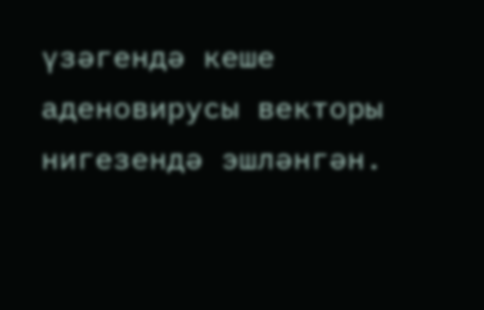үзәгендә кеше аденовирусы векторы нигезендә эшләнгән.